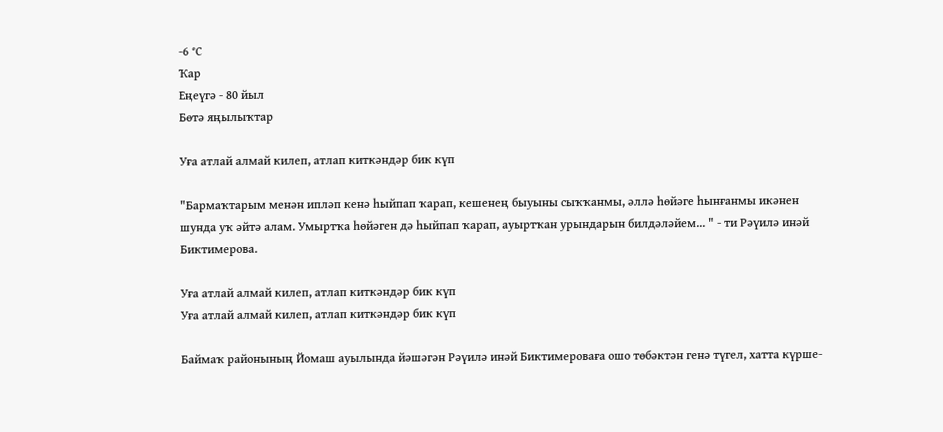-6 °С
Ҡар
Еңеүгә - 80 йыл
Бөтә яңылыҡтар

Уға атлай алмай килеп, атлап киткәндәр бик күп

"Бармаҡтарым менән ипләп кенә һыйпап ҡарап, кешенең быуыны сыҡҡанмы, әллә һөйәге һынғанмы икәнен шунда уҡ әйтә алам. Умыртҡа һөйәген дә һыйпап ҡарап, ауыртҡан урындарын билдәләйем... " - ти Рәүилә инәй Биктимерова.

Уға атлай алмай килеп, атлап киткәндәр бик күп
Уға атлай алмай килеп, атлап киткәндәр бик күп

Баймаҡ районының Йомаш ауылында йәшәгән Рәүилә инәй Биктимероваға ошо төбәктән генә түгел, хатта күрше-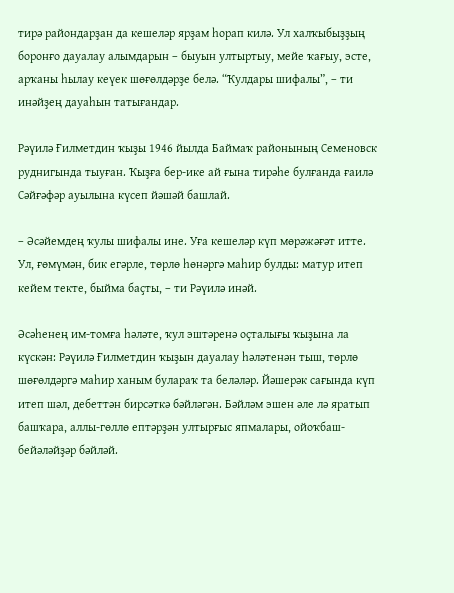тирә райондарҙан да кешеләр ярҙам һорап килә. Ул халҡыбыҙҙың боронғо дауалау алымдарын – быуын ултыртыу, мейе ҡағыу, эсте, арҡаны һылау кеүек шөғөлдәрҙе белә. “Ҡулдары шифалы”, – ти инәйҙең дауаһын татығандар.

Рәүилә Ғилметдин ҡыҙы 1946 йылда Баймаҡ районының Семеновск руднигында тыуған. Ҡыҙға бер-ике ай ғына тирәһе булғанда ғаилә Сәйғәфәр ауылына күсеп йәшәй башлай.

– Әсәйемдең ҡулы шифалы ине. Уға кешеләр күп мөрәжәғәт итте. Ул, ғөмүмән, бик егәрле, төрлө һөнәргә маһир булды: матур итеп кейем текте, быйма баҫты, – ти Рәүилә инәй.

Әсәһенең им-томға һәләте, ҡул эштәренә оҫталығы ҡыҙына ла күскән: Рәүилә Ғилметдин ҡыҙын дауалау һәләтенән тыш, төрлө шөғөлдәргә маһир ханым булараҡ та беләләр. Йәшерәк сағында күп итеп шәл, дебеттән бирсәткә бәйләгән. Бәйләм эшен әле лә яратып башҡара, аллы-гөллө ептәрҙән ултырғыс япмалары, ойоҡбаш-бейәләйҙәр бәйләй.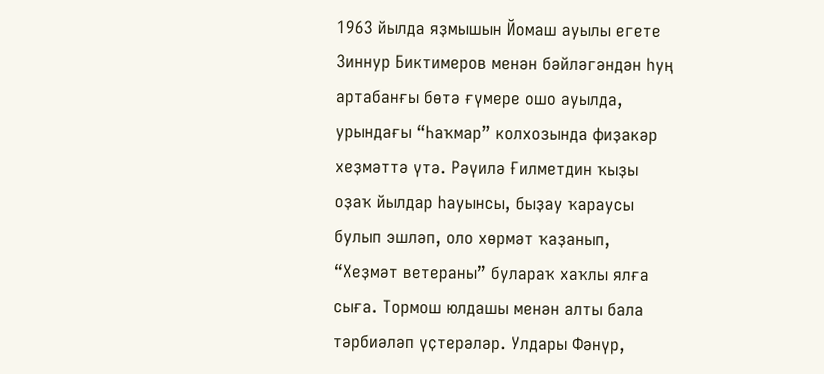1963 йылда яҙмышын Йомаш ауылы егете Зиннур Биктимеров менән бәйләгәндән һуң артабанғы бөтә ғүмере ошо ауылда, урындағы “Һаҡмар” колхозында фиҙакәр хеҙмәттә үтә. Рәүилә Ғилметдин ҡыҙы оҙаҡ йылдар һауынсы, быҙау ҡараусы булып эшләп, оло хөрмәт ҡаҙанып, “Хеҙмәт ветераны” булараҡ хаҡлы ялға сыға. Тормош юлдашы менән алты бала тәрбиәләп үҫтерәләр. Улдары Фәнүр,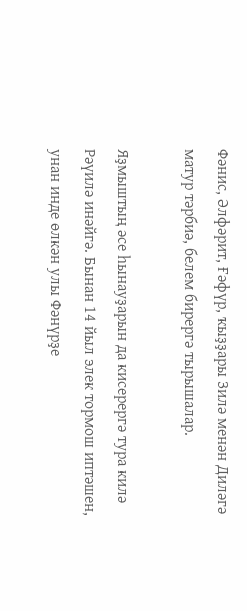Фәнис, Әлфәрит, Ғәфүр, ҡыҙҙары Зилә менән Диләгә матур тәрбиә, белем бирергә тырышалар.

Яҙмыштың әсе һынауҙарын да кисерергә тура килә Рәүилә инәйгә. Бынан 14 йыл элек тормош иптәшен, унан инде өлкән улы Фәнүрҙе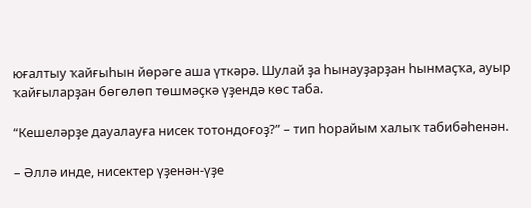юғалтыу ҡайғыһын йөрәге аша үткәрә. Шулай ҙа һынауҙарҙан һынмаҫҡа, ауыр ҡайғыларҙан бөгөлөп төшмәҫкә үҙендә көс таба.

“Кешеләрҙе дауалауға нисек тотондоғоҙ?” – тип һорайым халыҡ табибәһенән.

– Әллә инде, нисектер үҙенән-үҙе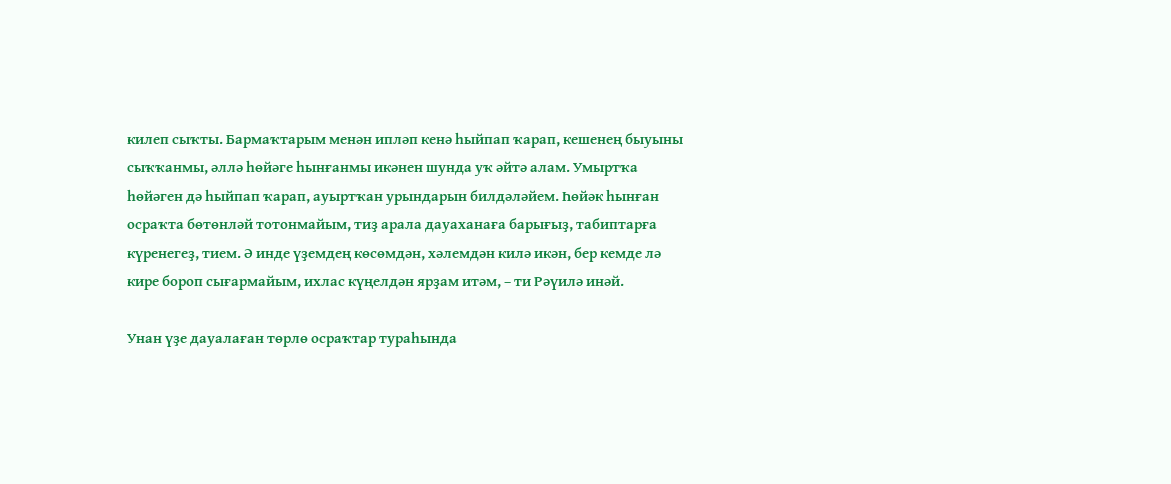килеп сыҡты. Бармаҡтарым менән ипләп кенә һыйпап ҡарап, кешенең быуыны сыҡҡанмы, әллә һөйәге һынғанмы икәнен шунда уҡ әйтә алам. Умыртҡа һөйәген дә һыйпап ҡарап, ауыртҡан урындарын билдәләйем. Һөйәк һынған осраҡта бөтөнләй тотонмайым, тиҙ арала дауаханаға барығыҙ, табиптарға күренегеҙ, тием. Ә инде үҙемдең көсөмдән, хәлемдән килә икән, бер кемде лә кире бороп сығармайым, ихлас күңелдән ярҙам итәм, – ти Рәүилә инәй.

Унан үҙе дауалаған төрлө осраҡтар тураһында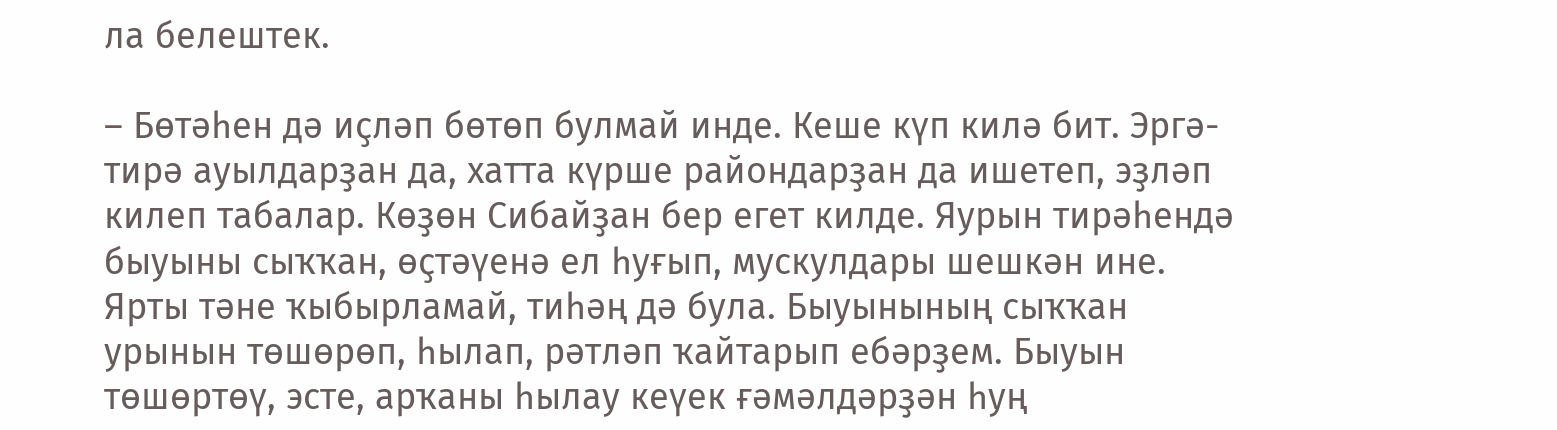ла белештек.

– Бөтәһен дә иҫләп бөтөп булмай инде. Кеше күп килә бит. Эргә-тирә ауылдарҙан да, хатта күрше райондарҙан да ишетеп, эҙләп килеп табалар. Көҙөн Сибайҙан бер егет килде. Яурын тирәһендә быуыны сыҡҡан, өҫтәүенә ел һуғып, мускулдары шешкән ине. Ярты тәне ҡыбырламай, тиһәң дә була. Быуынының сыҡҡан урынын төшөрөп, һылап, рәтләп ҡайтарып ебәрҙем. Быуын төшөртөү, эсте, арҡаны һылау кеүек ғәмәлдәрҙән һуң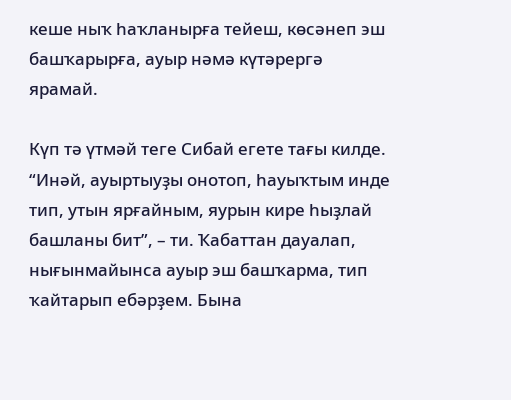кеше ныҡ һаҡланырға тейеш, көсәнеп эш башҡарырға, ауыр нәмә күтәрергә ярамай.

Күп тә үтмәй теге Сибай егете тағы килде. “Инәй, ауыртыуҙы онотоп, һауыҡтым инде тип, утын ярғайным, яурын кире һыҙлай башланы бит”, – ти. Ҡабаттан дауалап, нығынмайынса ауыр эш башҡарма, тип ҡайтарып ебәрҙем. Бына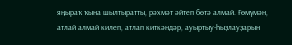яңыраҡ ҡына шылтыратты, рәхмәт әйтеп бөтә алмай. Ғөмүмән, атлай алмай килеп, атлап киткәндәр, ауыртыу-һыҙлауҙарын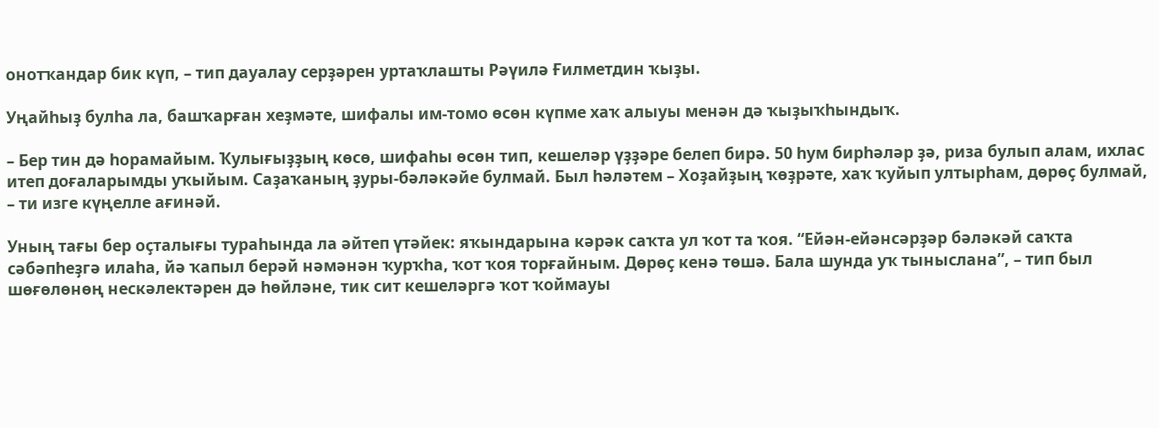онотҡандар бик күп, – тип дауалау серҙәрен уртаҡлашты Рәүилә Ғилметдин ҡыҙы.

Уңайһыҙ булһа ла, башҡарған хеҙмәте, шифалы им-томо өсөн күпме хаҡ алыуы менән дә ҡыҙыҡһындыҡ.

– Бер тин дә һорамайым. Ҡулығыҙҙың көсө, шифаһы өсөн тип, кешеләр үҙҙәре белеп бирә. 50 һум бирһәләр ҙә, риза булып алам, ихлас итеп доғаларымды уҡыйым. Саҙаҡаның ҙуры-бәләкәйе булмай. Был һәләтем – Хоҙайҙың ҡөҙрәте, хаҡ ҡуйып ултырһам, дөрөҫ булмай, – ти изге күңелле ағинәй.

Уның тағы бер оҫталығы тураһында ла әйтеп үтәйек: яҡындарына кәрәк саҡта ул ҡот та ҡоя. “Ейән-ейәнсәрҙәр бәләкәй саҡта сәбәпһеҙгә илаһа, йә ҡапыл берәй нәмәнән ҡурҡһа, ҡот ҡоя торғайным. Дөрөҫ кенә төшә. Бала шунда уҡ тыныслана”, – тип был шөғөлөнөң нескәлектәрен дә һөйләне, тик сит кешеләргә ҡот ҡоймауы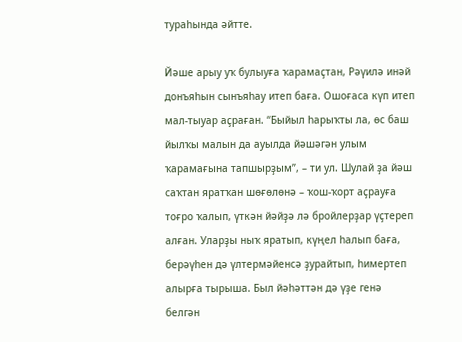тураһында әйтте.

Йәше арыу уҡ булыуға ҡарамаҫтан, Рәүилә инәй донъяһын сынъяһау итеп баға. Ошоғаса күп итеп мал-тыуар аҫраған. “Быйыл һарыҡты ла, өс баш йылҡы малын да ауылда йәшәгән улым ҡарамағына тапшырҙым”, – ти ул. Шулай ҙа йәш саҡтан яратҡан шөғөлөнә – ҡош-ҡорт аҫрауға тоғро ҡалып, үткән йәйҙә лә бройлерҙар үҫтереп алған. Уларҙы ныҡ яратып, күңел һалып баға, берәүһен дә үлтермәйенсә ҙурайтып, һимертеп алырға тырыша. Был йәһәттән дә үҙе генә белгән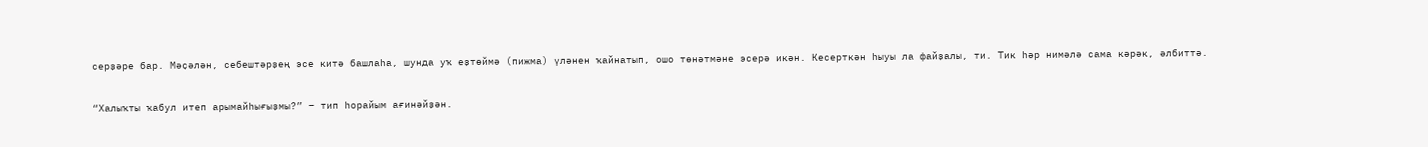серҙәре бар. Мәҫәлән, себештәрҙең эсе китә башлаһа, шунда уҡ еҙтөймә (пижма) үләнен ҡайнатып, ошо төнәтмәне эсерә икән. Кесерткән һыуы ла файҙалы, ти. Тик һәр нимәлә сама кәрәк, әлбиттә.

“Халыҡты ҡабул итеп арымайһығыҙмы?” – тип һорайым ағинәйҙән.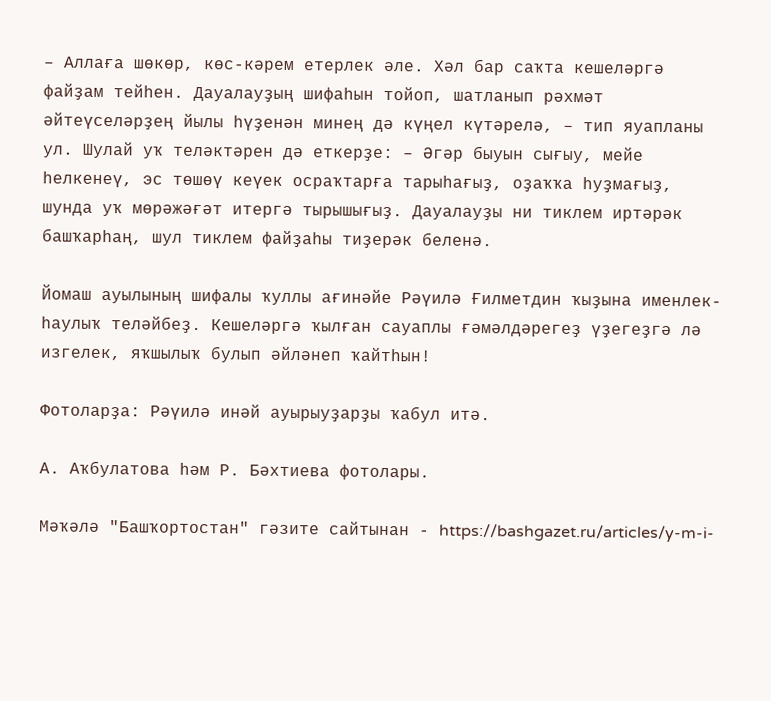– Аллаға шөкөр, көс-кәрем етерлек әле. Хәл бар саҡта кешеләргә файҙам тейһен. Дауалауҙың шифаһын тойоп, шатланып рәхмәт әйтеүселәрҙең йылы һүҙенән минең дә күңел күтәрелә, – тип яуапланы ул. Шулай уҡ теләктәрен дә еткерҙе: – Әгәр быуын сығыу, мейе һелкенеү, эс төшөү кеүек осраҡтарға тарыһағыҙ, оҙаҡҡа һуҙмағыҙ, шунда уҡ мөрәжәғәт итергә тырышығыҙ. Дауалауҙы ни тиклем иртәрәк башҡарһаң, шул тиклем файҙаһы тиҙерәк беленә.

Йомаш ауылының шифалы ҡуллы ағинәйе Рәүилә Ғилметдин ҡыҙына именлек-һаулыҡ теләйбеҙ. Кешеләргә ҡылған сауаплы ғәмәлдәрегеҙ үҙегеҙгә лә изгелек, яҡшылыҡ булып әйләнеп ҡайтһын!

Фотоларҙа: Рәүилә инәй ауырыуҙарҙы ҡабул итә.

А. Аҡбулатова һәм Р. Бәхтиева фотолары.

Мәҡәлә "Башҡортостан" гәзите сайтынан - https://bashgazet.ru/articles/y-m-i-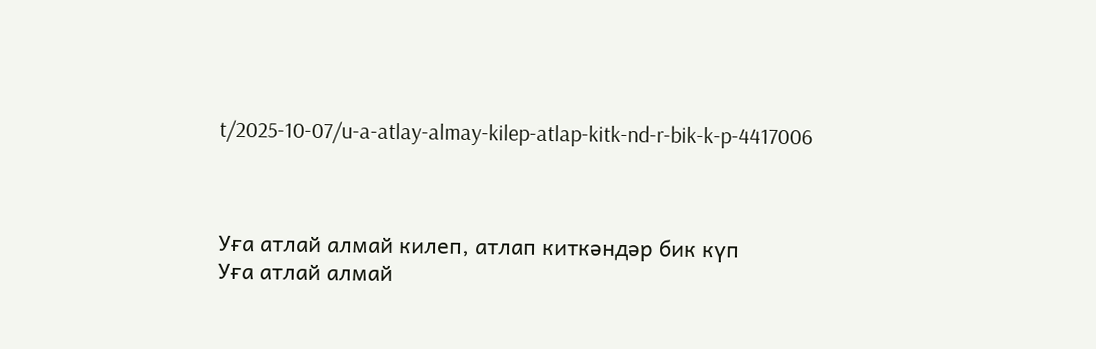t/2025-10-07/u-a-atlay-almay-kilep-atlap-kitk-nd-r-bik-k-p-4417006



Уға атлай алмай килеп, атлап киткәндәр бик күп
Уға атлай алмай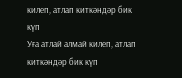килеп, атлап киткәндәр бик күп
Уға атлай алмай килеп, атлап киткәндәр бик күп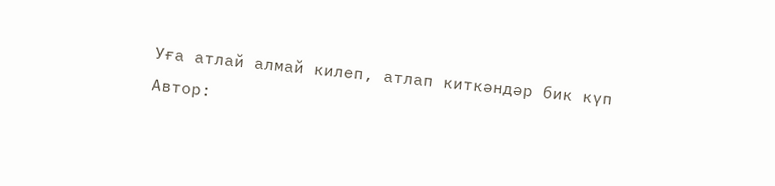Уға атлай алмай килеп, атлап киткәндәр бик күп
Автор: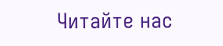Читайте нас